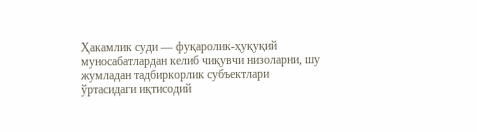Ҳакамлик суди — фуқаролик-ҳуқуқий муносабатлардан келиб чиқувчи низоларни, шу жумладан тадбиркорлик субъектлари ўртасидаги иқтисодий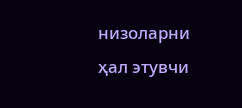низоларни ҳал этувчи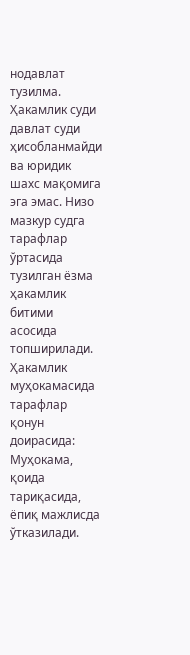нодавлат тузилма.
Ҳакамлик суди давлат суди ҳисобланмайди ва юридик шахс мақомига эга эмас. Низо мазкур судга тарафлар ўртасида тузилган ёзма ҳакамлик битими асосида топширилади.
Ҳакамлик муҳокамасида тарафлар қонун доирасида:
Муҳокама, қоида тариқасида, ёпиқ мажлисда ўтказилади.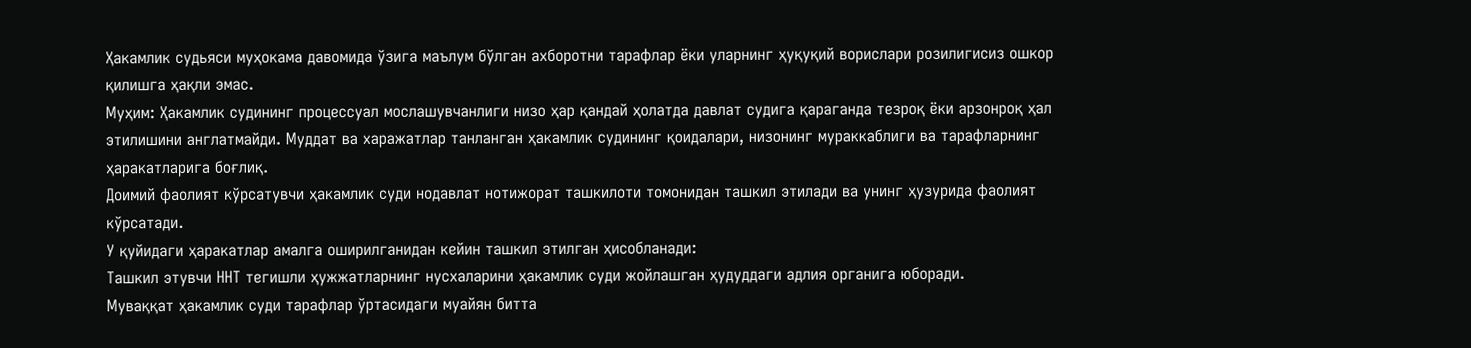Ҳакамлик судьяси муҳокама давомида ўзига маълум бўлган ахборотни тарафлар ёки уларнинг ҳуқуқий ворислари розилигисиз ошкор қилишга ҳақли эмас.
Муҳим: Ҳакамлик судининг процессуал мослашувчанлиги низо ҳар қандай ҳолатда давлат судига қараганда тезроқ ёки арзонроқ ҳал этилишини англатмайди. Муддат ва харажатлар танланган ҳакамлик судининг қоидалари, низонинг мураккаблиги ва тарафларнинг ҳаракатларига боғлиқ.
Доимий фаолият кўрсатувчи ҳакамлик суди нодавлат нотижорат ташкилоти томонидан ташкил этилади ва унинг ҳузурида фаолият кўрсатади.
У қуйидаги ҳаракатлар амалга оширилганидан кейин ташкил этилган ҳисобланади:
Ташкил этувчи ННТ тегишли ҳужжатларнинг нусхаларини ҳакамлик суди жойлашган ҳудуддаги адлия органига юборади.
Муваққат ҳакамлик суди тарафлар ўртасидаги муайян битта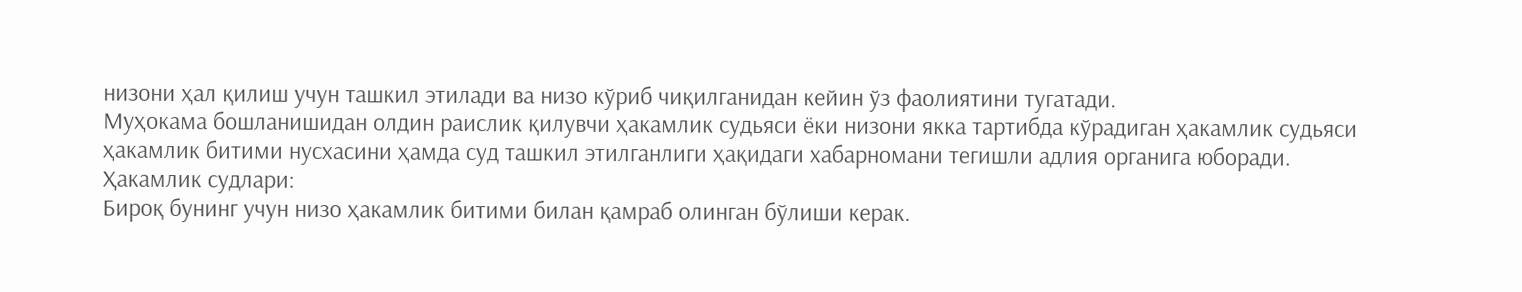низони ҳал қилиш учун ташкил этилади ва низо кўриб чиқилганидан кейин ўз фаолиятини тугатади.
Муҳокама бошланишидан олдин раислик қилувчи ҳакамлик судьяси ёки низони якка тартибда кўрадиган ҳакамлик судьяси ҳакамлик битими нусхасини ҳамда суд ташкил этилганлиги ҳақидаги хабарномани тегишли адлия органига юборади.
Ҳакамлик судлари:
Бироқ бунинг учун низо ҳакамлик битими билан қамраб олинган бўлиши керак.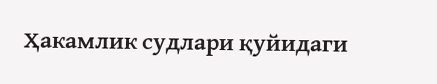Ҳакамлик судлари қуйидаги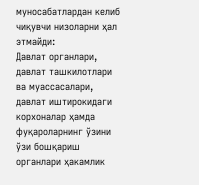муносабатлардан келиб чиқувчи низоларни ҳал этмайди:
Давлат органлари, давлат ташкилотлари ва муассасалари, давлат иштирокидаги корхоналар ҳамда фуқароларнинг ўзини ўзи бошқариш органлари ҳакамлик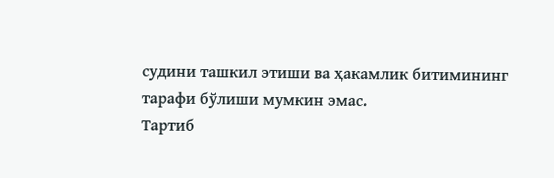судини ташкил этиши ва ҳакамлик битимининг тарафи бўлиши мумкин эмас.
Тартиб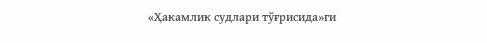«Ҳакамлик судлари тўғрисида»ги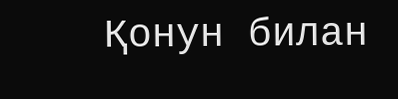Қонун билан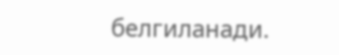белгиланади.